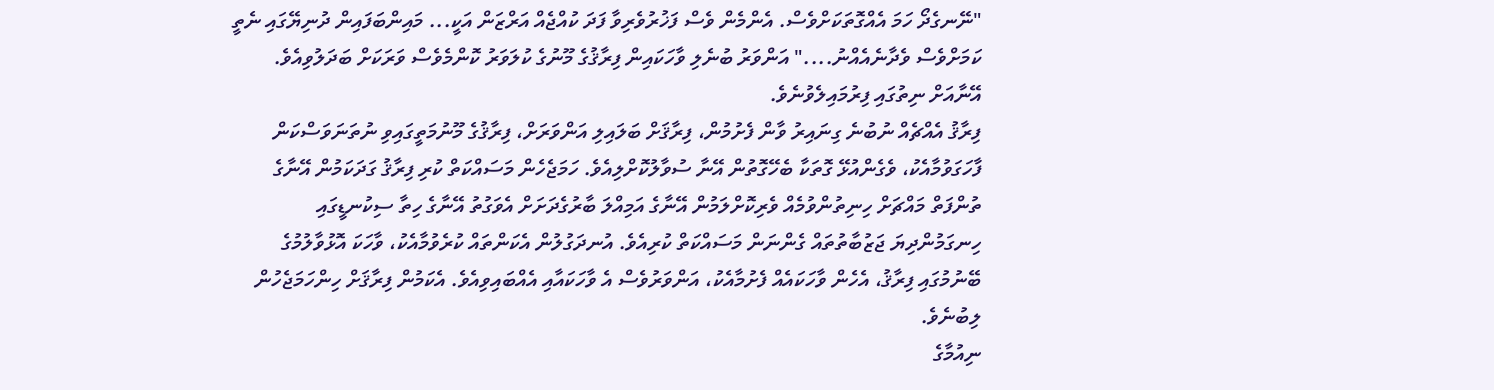"ނޭނގެދޯ ހަމަ އެއްގޮތަކަށްވެސް. އެންމެން ވެސް ފަޚުރުވެރިވާ ފަދަ ކުއްޖެއް އަރްޒަން އަކީ... މައިންބަފައިން ދުނިޔޭގައި ނެތީ ކަމަށްވެސް ވެދާނެއެއްނު...." އަންވަރު ބުނެލި ވާހަކައިން ފިރާޤުގެ މޫނުގެ ކުލަވަރު ކޮންމެވެސް ވަރަކަށް ބަދަލުވިއެވެ. އޭނާއަށް ނިތުގައި ފިރުމައިލެވުނެވެ.
ފިރާޤު އެއްޗެއް ނުބުނެ ގިނައިރު ވާން ފެށުމުން، ފިރާޤަށް ބަލައިލި އަންވަރަށް، ފިރާޤުގެ މޫނުމަތީގައިވި ނުތަނަވަސްކަން ފާހަގަވުމާއެކު، ވެގެންއުޅޭ ގޮތަކާ ބެހޭގޮތުން އޭނާ ސުވާލުކޮށްލިއެވެ. ހަމަޖެހެން މަސައްކަތް ކުރި ފިރާޤު ގަދަކަމުން އޭނާގެ ތުންފަތް މައްޗަށް ހިނިތުންވުމެއް ވެރިކޮށްލަމުން އޭނާގެ އަމިއްލަ ބާރުގެދަށަށް އެވަގުތު އޭނާގެ ހިތާ ސިކުނޑީގައި ހިނގަމުންދިޔަ ޖަޒުބާތުތައް ގެންނަން މަސައްކަތް ކުރިއެވެ. އުނދަގުލުން އެކަންތައް ކުރެވުމާއެކު، ވާހަކަ އޮޅުވާލުމުގެ ބޭނުމުގައި ފިރާޤު، އެހެން ވާހަކައެއް ފެށުމާއެކު، އަންވަރުވެސް އެ ވާހަކައާއި އެއްބައިވިއެވެ. އެކަމުން ފިރާޤަށް ހިންހަމަޖެހުން ލިބުނެވެ.
ނިއުމާގެ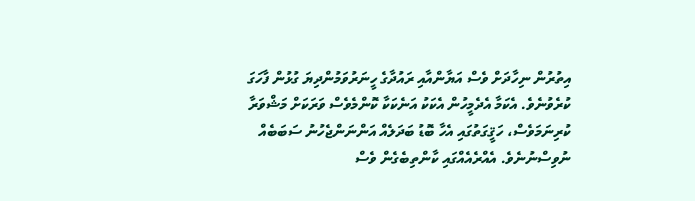އިތުރުން ނިހާދަށް ވެސް އަޔާންއާއި ރައުދާގެ ހީނަރުވަމުންދިޔަ ގުޅުން ފާހަގަ ކުރެވުނެވެ. އެކަމާ އެދެމީހުން އެކަކު އަނެކަކާ ކޮންމެވެސް ވަރަކަށް މަޝްވަރާ ކުރިނަމަވެސް، ހަޤީގަތުގައި އެހާ ބޮޑު ބަދަލެއް އަންނަންޖެހުނު ސަބަބެއް ނުވިސްނުނެވެ. އެއްރެއެއްގައި ކާންތިބެގެން ވެސް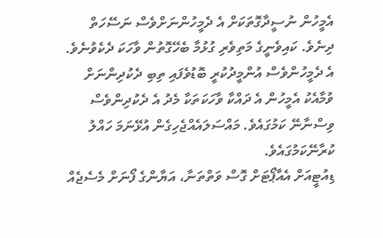އެމީހުން ނުސީދާގޮތަކަށް އެ ދެމީހުންނަށްވެސް ނަސޭހަތް ދިނެވެ. ކައިވެނީގެ މަތިވެރި ގުޅުމާ ބެހޭގޮތުން ވާހަކަ ދެކެވުނެވެ. އެ ދެމީހުންވެސް އުންމީދުކުރީ ބޮޑުވެފައި ތިބި ދެކުދިންނަށް ވުމާއެކު އެމީހުން އެ ދައްކާ ވާހަކަތަކާ މެދު އެ ދެކުދިންވެސް ވިސްނާނޭ ކަމުގައެވެ. މައްސަލައެއްޖެހިގެން އުޅޭނަމަ ހައްލު ކުރާނޭކަމުގައެވެ.
ޑިއުޓީއަށް އެއާޕޯޓަށް ގޮސް ވަތްތަނާ، އަޔާންގެ ފޯނަށް މެސެޖެއް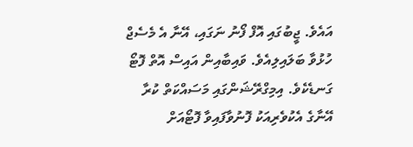އައެވެ. ޖީބުގައި އޮފް ފޯނު ނަގައި، އޭނާ އެ މެސެޖް ހުޅުވާ ބަލައިލިއެވެ. ވައިބާއިން އައިސް އޮތް ފޮޓޯ ގަނޑެކެވެ. އިމިގްރޭޝަންގައި މަސައްކަތް ކުރާ އޭނާގެ އެކުވެރިއަކު ފޮނުވާފައިވާ ފޮޓޯއަށް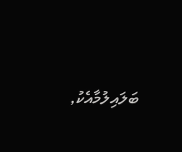ބަލައިލުމާއެކު,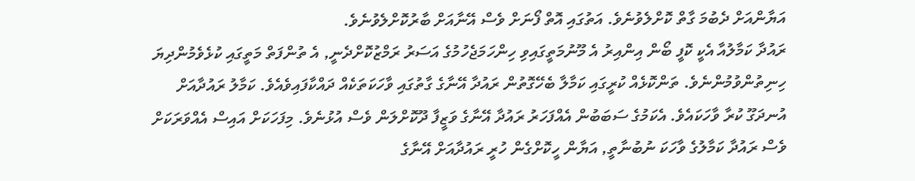އަޔާންއަށް ދެބުމަ ގާތް ކޮށްލެވުނެވެ. އަތުގައި އޮތް ފޯނަށް ވެސް އޭނާއަށް ބާރުކޮށްލެވުނެވެ.
ރައުދާ ކަމާލުއާ އެކީ ކޮފީ ބޯން އިންއިރު އެ މޫނުމަތީގައިވި ހިންހަމަޖެހުމުގެ އަސަރު ރަމްޒުކޮށްދެނީ, އެ ތުންފަތް މަތީގައި ކުޅެވެމުންދިޔަ ހިނިތުންވުމުންނެވެ. ތަންކޮޅެއް ކުރީގައި ކަމާލާ ބެހޭގޮތުން ރައުދާ އޭނާގެ ގާތުގައި ވާހަކަތަކެއް ދައްކާފައިވެއެވެ. ކަމާލު ރައުދާއަށް އުނދަގޫ ކުރާ ވާހަކައެވެ. އެކަމުގެ ސަބަބުން އެއްފަހަރު ރައުދާ އޭނާގެ ވަޒީފާ ދޫކޮށްލަން ވެސް އުޅުނެވެ. މިފަހަކަށް އައިސް އެއްވަރަކަށް ވެސް ރައުދާ ކަމާލުގެ ވާހަކަ ނުބުނާތީ, އަޔާން ހީކޮށްގެން ހުރީ ރައުދާއަށް އޭނާގެ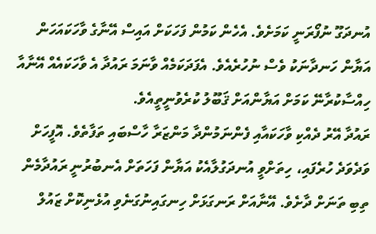އުނދަގޫ ނުފޯރަނީ ކަމަށެވެ. އެހެން ކަމުން ފަހަކަށް އައިސް އޭނާގެ ވާހަކައަހަން އަޔާން ހަނދާނަކު ވެސް ނުހުރެއެވެ. އެފަދަކަމެއް ވާނަމަ ރައުދާ އެ ވާހަކައެއް އޭނާއާ ހިއްސާކުރާނޭ ކަމަށް އަޔާންއަށް ޤަބޫލު ކުރެވުނީތީއެވެ.
ރައުދާ އޭރު ދެއްކި ވާހަކައާއި ފެންނަމުންދާ މަންޒަރާ ހާސްބައި ތަފާތެވެ. އޮފީހަށް ވަދެވަދެ ހުރެފައި، ހިތަށްވީ އުނދަގުލާއެކު އަޔާން ފަހަތަށް އެނބުރުނީ ރައުދާމެން ތިބި ތަނަށް ދާށެވެ. އޭނާއަށް ރަނގަޅަށް ހިނގައިނުގަނެވި އުޅެނިކޮށް ޒައުލް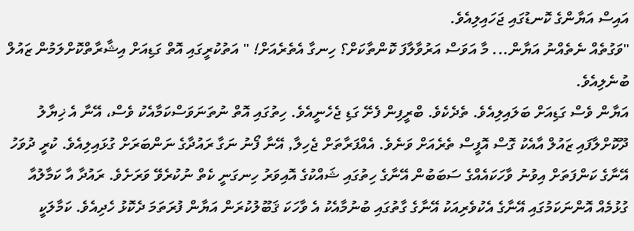އައިސް އަޔާންގެ ކޮނޑުގައި ޖަހައިލިއެވެ.
"ވަގުތެއް ނެތެއްނު އަޔާން... މާ އަވަސް އަރުވާލާފަ ކޮންތާކަށް؟ ހިނގާ އެތެރެއަށް! " އަތުކުރީގައި އޮތް ގަޑިއަށް އިޝާރާތްކޮށްލަމުން ޒައުލް ބުނެލިއެވެ.
އަޔާން ވެސް ގަޑިއަށް ބަލައިލިއެވެ. ތެދެކެވެ. ބްރީފިން ފެށޭ ގަޑި ޖެހެނީއެވެ. ހިތުގައި އޮތް ނުތަނަވަސްކަމާއެކު ވެސް، އޭނާ އެ ޚިޔާލު ދޫކޮށްލާފައި ޒައުލް އާއެކު ގޮސް އޮފީސް ތެރެއަށް ވަނެވެ. އެއްފަރާތަށް ޖެހިލާ, އޭނާ ފޯނު ނަގާ ރައުދާގެ ނަންބަރަށް ގުޅައިލިއެވެ. ކުރީ ދުވަހު އޭނާގެ ކަންފަތަށް އިވުނު ވާހަކައެއްގެ ސަބަބުން އޭނާގެ ހިތުގައި ޝައްކުގެ އޮއިވަރު ހިނގަނީ ކެތް ނުކުރެވޭ ވަރަށެވެ. ރައުދާ އާ ކަމާލުއާ ގުޅުމެއް އޮންނަކަމުގައި އޭނާގެ އެކުވެރިއަކު އޭނާގެ ގާތުގައި ބުނުމާއެކު އެ ވާހަކަ ޤަބޫލުކުރަން އަޔާން ފުރަތަމަ ދެކޮޅު ހެދިއެވެ. ކަމާލަކީ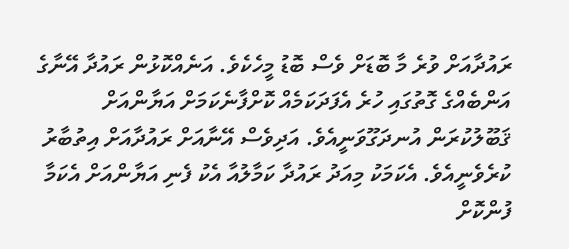ރައުދާއަށް ވުރެ މާ ބޮޑަށް ވެސް ބޮޑު މީހެކެވެ. އަނެއްކޮޅުން ރައުދާ އޭނާގެ އަންބެއްގެ ގޮތުގައި ހުރެ އެފަދަކަމެއް ކޮށްފާނެކަމަށް އަޔާންއަށް ޤަބޫލުކުރަން އުނދަގޫވަނީއެވެ. އަދިވެސް އޭނާއަށް ރައުދާއަށް އިތުބާރު ކުރެވެނީއެވެ. އެކަމަކު މިއަދު ރައުދާ ކަމާލުއާ އެކު ފެނި އަޔާންއަށް އެކަމާ ފުންކޮށް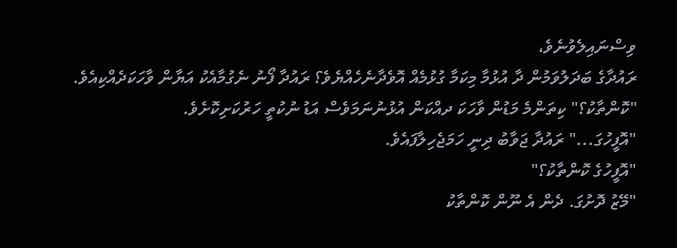ވިސްނައިލެވުނެވެ،
ރައުދާގެ ބަދަލުވަމުން ދާ އުޅުމާ މިކަމާ ގުޅުމެއް އޮވެދާނެހެއްޔެވެ؟ ރައުދާ ފޯނު ނެގުމާއެކު އަޔާން ވާހަކަދެއްކިއެވެ.
"ކޮންތާކު؟" ކިތަންމެ މަޑުން ވާހަކަ ދއްކަން އުޅުނުނަމަވެސް އަޑު ނުކުތީ ހަރުކަށިކޮށެވެ.
"އޮފީހުގަ..." ރައުދާ ޖަވާބު ދިނީ ހަމަޖެހިލާފައެވެ.
"އޮފީހުގެ ކޮންތާކު؟"
"މޭޒު ދޮށުގަ. ދެން އެ ނޫން ކޮންތާކު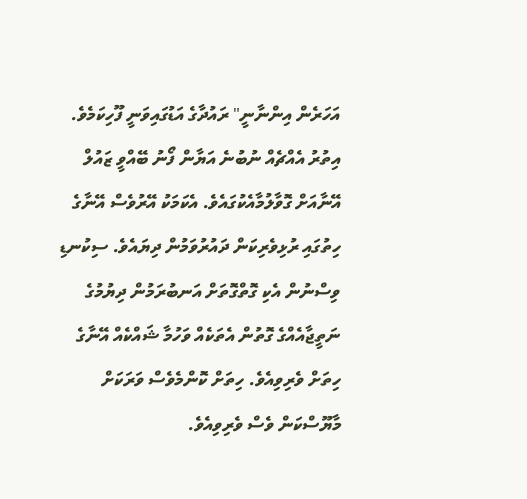އަހަރެން އިންނާނީ" ރައުދާގެ އަޑުގައިވަނީ ފޫހިކަމެވެ. އިތުރު އެއްޗެއް ނުބުނެ އަޔާން ފޯނު ބޭއްވީ ޒައުލް އޭނާއަށް ގޮވާލުމާއެކުގައެވެ. އެކަމަކު އޭރުވެސް އޭނާގެ ހިތުގައި ރުޅިވެރިކަން ދައުރުވަމުން ދިޔައެވެ. ސިކުނޑި ވިސްނުން އެކި ގޮތްގޮތަށް އަނބުރަމުން ދިޔުމުގެ ނަތީޖާއެއްގެ ގޮތުން އެތަކެއް ވަހުމާ ޝައްކެއް އޭނާގެ ހިތަށް ވެރިވިއެވެ. ހިތަށް ކޮންމެވެސް ވަރަކަށް މާޔޫސްކަން ވެސް ވެރިވިއެވެ.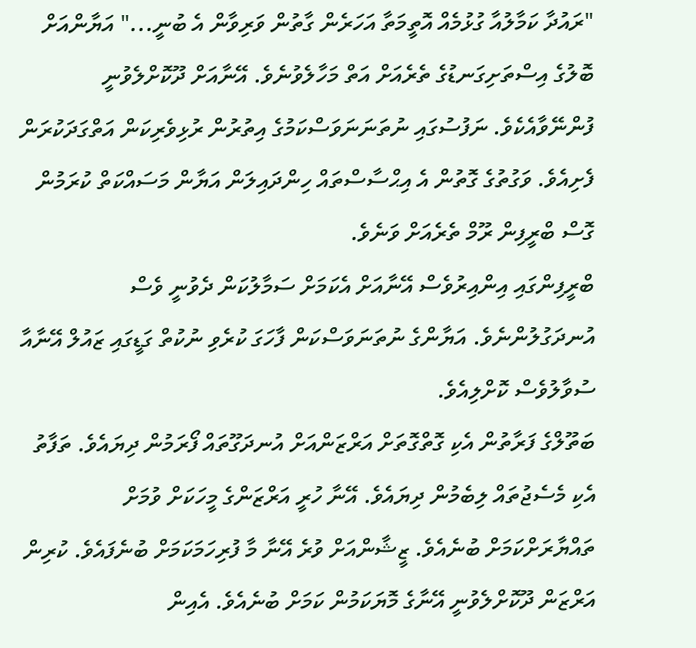"ރައުދާ ކަމާލުއާ ގުޅުމެއް އޮތީމަތާ އަހަރެން ގާތުން ވަރިވާން އެ ބުނީ..." އަޔާންއަށް ބޮލުގެ އިސްތަށިގަނޑުގެ ތެރެއަށް އަތް މަހާލެވުނެވެ. އޭނާއަށް ދޫކޮށްލެވުނީ ފުންނޭވާއެކެވެ. ނަފުސުގައި ނުތަނަނަވަސްކަމުގެ އިތުރުން ރުޅިވެރިކަން އަތްގަދަކުރަން ފެށިއެވެ. ވަގުތުގެ ގޮތުން އެ އިޙްސާސްތައް ހިންދައިލަން އަޔާން މަސައްކަތް ކުރަމުން ގޮސް ބްރީފިން ރޫމް ތެރެއަށް ވަނެވެ.
ބްރީފިންގައި އިންއިރުވެސް އޭނާއަށް އެކަމަށް ސަމާލުކަން ދެވުނީ ވެސް އުނދަގުލުންނެވެ. އަޔާންގެ ނުތަނަވަސްކަން ފާހަގަ ކުރެވި ނުކުތް ގަޑީގައި ޒައުލް އޭނާއާ ސުވާލުވެސް ކޮށްލިއެވެ.
ބަތޫލްގެ ފަރާތުން އެކި ގޮތްގޮތަށް އަރްޒަންއަށް އުނދަގޫތައް ފޯރަމުން ދިޔައެވެ. ތަފާތު އެކި މެސެޖުތައް ލިބެމުން ދިޔައެވެ. އޭނާ ހުރީ އަރްޒަންގެ މީހަކަށް ވުމަށް ތައްޔާރަށްކަމަށް ބުނެއެވެ. ޒީޝާންއަށް ވުރެ އޭނާ މާ ފުރިހަމަކަމަށް ބުނެފައެވެ. ކުރިން އަރްޒަން ދޫކޮށްލެވުނީ އޭނާގެ މޮޔަކަމުން ކަމަށް ބުނެއެވެ. އެއިން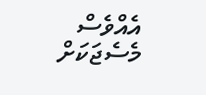އެއްވެސް މެސެޖަކަށް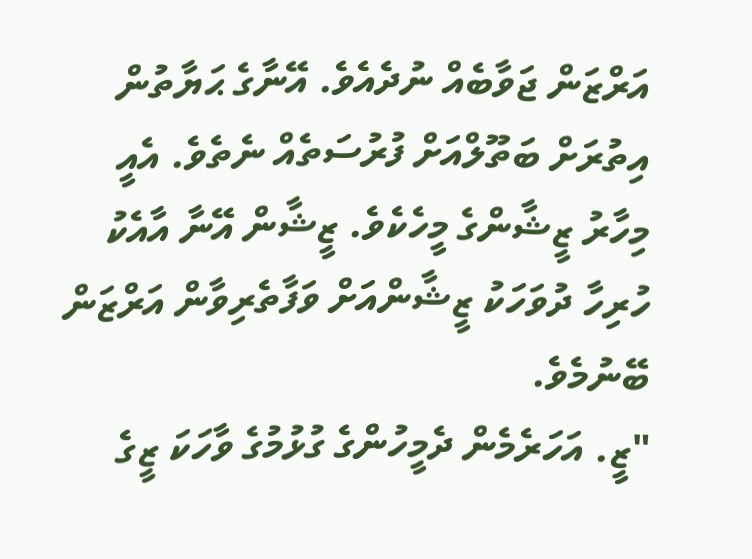އަރްޒަން ޖަވާބެއް ނުދެއެވެ. އޭނާގެ ޙަޔާތުން އިތުރަށް ބަތޫލްއަށް ފުރުސަތެއް ނެތެވެ. އެއީ މިހާރު ޒީޝާންގެ މީހެކެވެ. ޒީޝާން އޭނާ އާއެކު ހުރިހާ ދުވަހަކު ޒީޝާންއަށް ވަފާތެރިވާން އަރްޒަން ބޭނުމެވެ.
"ޒީ. އަހަރެމެން ދެމީހުންގެ ގުޅުމުގެ ވާހަކަ ޒީގެ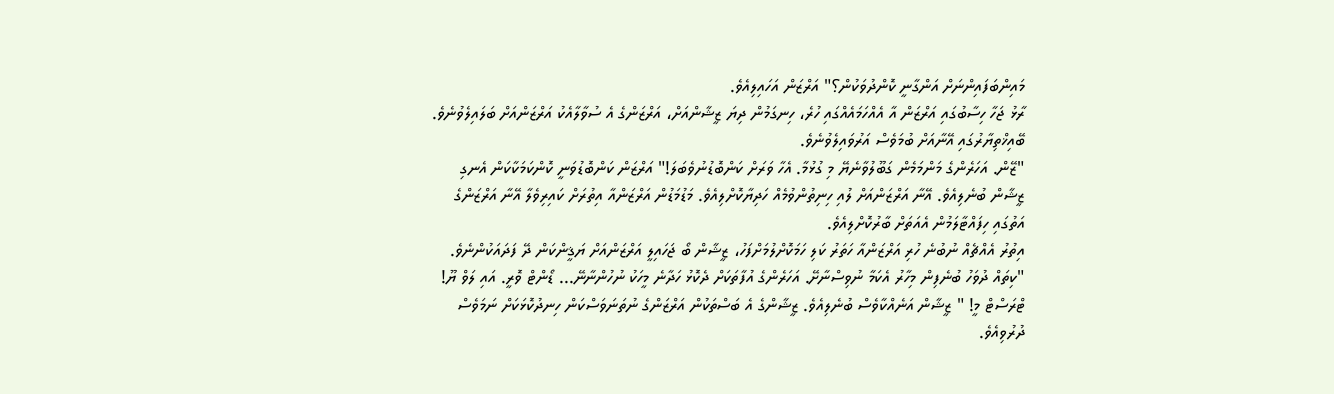މައިންބަފައިންނަށް އަންގާނީ ކޮންދުވަކުން؟" އަރްޒަން އަހައިލިއެވެ.
ރާޅު ޖަހާ ހިސާބުގައި އަރްޒަން އާ އެއްހަމައެއްގައި ހުރެ، ހިނގަމުން ދިޔަ ޒީޝާންއަށް، އަރްޒަންގެ އެ ސުވާލާއެކު އަރްޒަންއަށް ބަލައިލެވުނެވެ. ބޭއިޚްތިޔާރުގައި އޭނާއަށް ބުމަވެސް އަރުވައިލެވުނެވެ.
"ޒޭން. އަހަރެންގެ މަންމަމެން ގަބޫލުވާނެޔޭ މި ގުޅުމާ. އެހާ ވަރަށް ކަންބޮޑުނުވެބަލަ!" އަރްޒަން ކަންބޮޑުވަނީ ކޮންކަމަކާކަން އެނގި ޒީޝާން ބުނެލިއެވެ. އޭނާ އަރްޒަންއަށް ލުއި ހިނިތުންވުމެއް ހަދިޔާކޮށްލިއެވެ. މަޑުމަޑުން އަރްޒަންއާ އިތުރަށް ކައިރިވެލާ އޭނާ އަރްޒަންގެ އަތުގައި ހިފައްޓާލަމުން އެއަތަށް ބާރުކޮށްލިއެވެ.
އިތުރު އެއްޗެއް ނުބުނެ ހުރި އަރްޒަންއާ ހަތަރު ކަލި ހަމަކޮށްލުމަށްފަހު، ޒީޝާން ބޯ ޖަހައިލީ އަރްޒަންއަށް ޔަޤީންކަން ދޭ ފަދައަކުންނެވެ.
"ކިތައް ދުވަހު ބުނެފިން މިހާރު އެކަމާ ނުވިސްނާށޭ. އަހަރެންގެ އުފާތަކަށް ދެކޮޅު ހަދާނެ މީހަކު ނުހުންނާނޭ... ޑޯންޓް ވޮރީ. އައި ލަވް ޔޫ! ޓްރަސްޓް މީ! " ޒީޝާން އަނެއްކާވެސް ބުނެލިއެވެ. ޒީޝާންގެ އެ ބަސްތަކުން އަރްޒަންގެ ނުތަނަވަސްކަން ހިނދުކޮޅަކަށް ނަމަވެސް ދުރުވިއެވެ.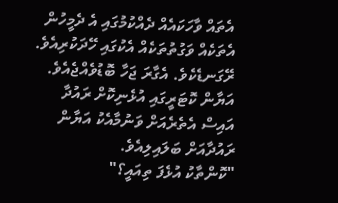އެތައް ވާހަކައެއް ދެއްކުމުގައި އެ ދެމީހުން އެތަކެއް ވަގުތުތަކެއް އެކުގައި ހޭދަކުރިއެވެ.
ރޭގަނޑެކެވެ. އެގާރަ ޖަހާ ބޮޑުވެއްޖެއެވެ. އަޔާން ކޮޓަރީގައި އުޅެނިކޮށް ރައުދާ އައިސް އެތެރެއަށް ވަނުމާއެކު އަޔާން ރައުދާއަށް ބަލައިލިއެވެ.
"ކޮންތާކު އުޅެފަ ތިއައީ؟"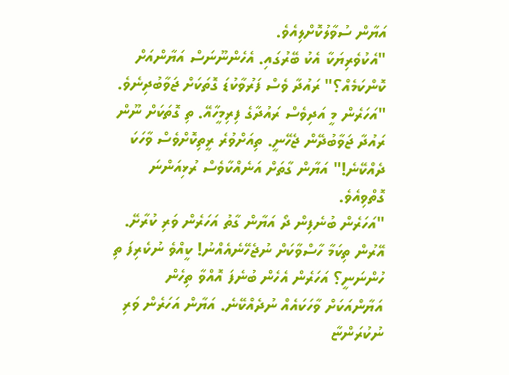އަޔާން ސުވާލުކޮށްލިއެވެ.
"އެކުވެރިޔަކާ އެކު ބޭރުގައި. އެހެންނޫނަސް އަޔާންއަށް ކޮންކަމެއް؟" ރައުދާ ވެސް ފަރުވާކުޑަ ގޮތަކަށް ޖަވާބުދިނެވެ.
"އަހަރެން މީ އަދިވެސް ރައުދާގެ ފިރިމީހާއޭ. ތި ގޮތަކަށް ނޫން ރައުދާ ޖަވާބުދޭން ޖެހޭނީ. ތިއަށްވުރެ ރީތިކޮށްވެސް ވާހަކަ ދެއްކޭނެ!" އަޔާން ގާތަށް އަނެއްކާވެސް ރުޅިއަންނަ ގޮތްވިއެވެ.
"އަހަރެން ބުނެފިން ދޯ އަޔާން ގާތު އަހަރެން ވަރި ކުރާށޭ. އޭރުން ތިކަމާ ހާސްވާކަށް ނުޖެހޭނެއެއްނު! ކީއްވެ ނުކެރިފަ ތި ހުންނަނީ؟ އަހަރެން އެހެން ބުނެފަ އޮއްވާ ތިހެން އަޔާންއަކަށް ވާހަކައެއް ނުދެއްކޭނެ. އަޔާން އަހަރެން ވަރި ނުކުރަންޏާ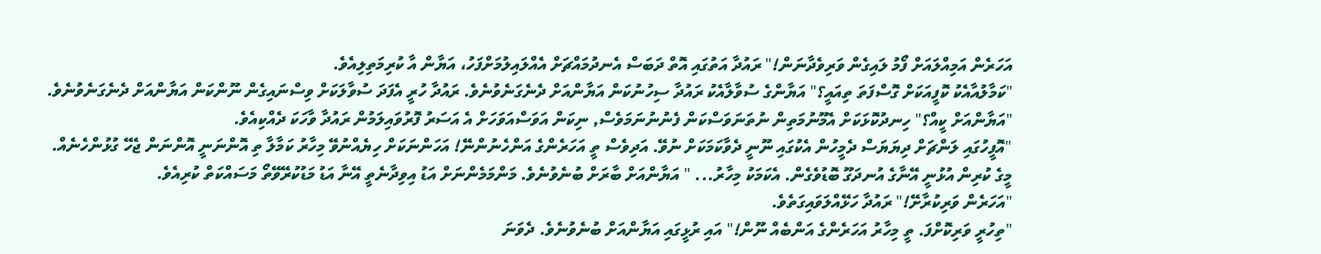އަހަރެން އަމިއްލައަށް ފޯމު ލައިގެން ވަރިވެދާނަން!" ރައުދާ އަތުގައި އޮތް ދަބަސް އެނދުމައްޗަށް އެއްލައިލުމަށްފަހު، އަޔާން އާ ކުރިމަތިލިއެވެ.
"ކަމާލުއާއެކު ކޮފީއަކަށް ގޮސްފަތަ ތިއައީ؟" އަޔާންގެ ސުވާލާއެކު ރައުދާ ސިހުނުކަން އަޔާންއަށް ދެނެގަނެވުނެވެ. ރައުދާ ހުރީ އެފަދަ ސުވާލަކަށް ވިސްނައިގެން ނޫންކަން އަޔާންއަށް ދެނެގަނެވުނެވެ.
"އަޔާންއަށް ކީއް؟" ހިނދުކޮޅަކަށް އެމޫނުމަތިން ނުތަނަވަސްކަން ފެނުނުނަމަވެސް, ނިކަން އަވަސްއަވަހަށް އެ އަސަރު ފޮރުވައިލަމުން ރައުދާ ވާހަކަ ދެއްކިއެވެ.
"އޮފީހުގައި ލަންޗަށް ދިޔަޔަސް ދެމީހުން އެކުގައި ނޫނީ ދެވާކަމަކަށް ނުވޭ. އަދިވެސް ތީ އަހަރެންގެ އަންހެނުންނޭ! އަހަންނަކަށް ހިޔެއްނުވޭ މިހާރު ކަމާލާ ތި އޮންނަނީ އޮންނަން ޖެހޭ ގުޅުންހެނެއް. މީގެ ކުރިން އުޅުނީ އޭނާގެ އުނދަގޫ ބޮޑުވެގެން. އެކަމަކު މިހާރު... " އަޔާންއަށް ބާރަށް ބުނެވުނެވެ. މަންމަމެންނަށް އަޑު އިވިދާނެތީ އޭނާ އަޑު މަޑުކުރޭވޭތޯ މަސައްކަތް ކުރިއެވެ.
"އަހަރެން ވަރިކުރާށޭ!" ރައުދާ ހަޅޭއްލަވައިގަތެވެ.
"ތިހުރީ ވަރިކޮށްފަ. ތީ މިހާރު އަހަރެންގެ އަންބެއް ނޫން!" އައި ރުޅީގައި އަޔާންއަށް ބުނެވުނެވެ. ދެވަނަ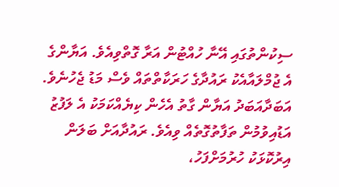ސިކުންތުގައި އޭނާ ހުއްޓުން އަރާ ގޮތްވިއެވެ. އަޔާންގެ އެ ޖުމްލައާއެކު ރައުދާގެ ހަރަކާތްތައް ވެސް މަޑު ޖެހުނެވެ. އަބަދާއަބަދު އަޔާން ގާތު އެހެން ކިޔެއްކަމަކު އެ ލަފުޒު އަޑުއިވުމުން ތަފާތުގޮތެއް ވިއެވެ. ރައުދާއަށް ބަލަން އިރުކޮޅަކު ހުރުމަށްފަހު،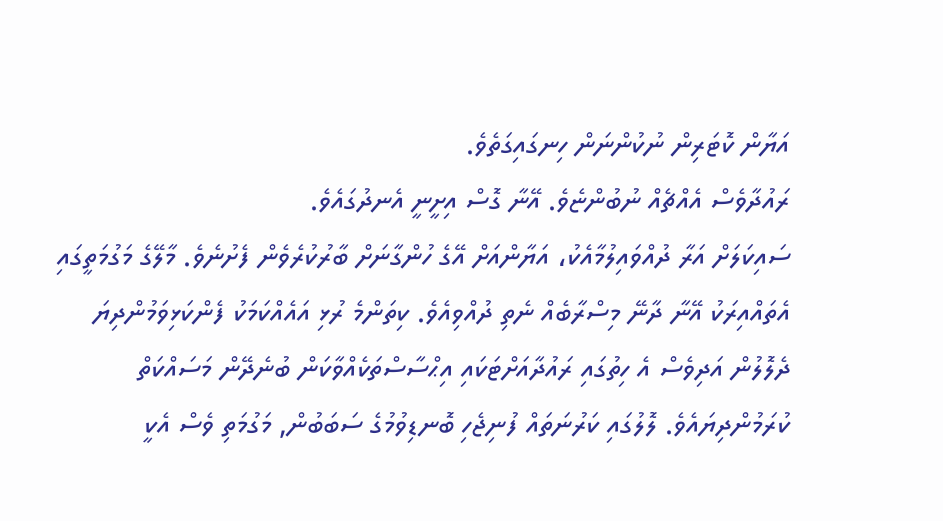އަޔާން ކޮޓަރިން ނުކުންނަން ހިނގައިގަތެވެ.
ރައުދާވެސް އެއްޗެއް ނުބުންޏެވެ. އޭނާ ގޮސް އިށީނީ އެނދުގައެވެ.
ސައިކަލަށް އަރާ ދުއްވައިލުމާއެކު، އަޔާންއަށް އޭގެ ހުންގާނަށް ބާރުކުރެވެން ފެށުނެވެ. މާލޭގެ މަގުމަތީގައި އެތައްއިރަކު އޭނާ ދާނޭ މިސްރާބެއް ނެތި ދުއްވިއެވެ. ކިތަންމެ ރުޅި އައެއްކަމަކު ފެންކަޅިވަމުންދިޔަ ދެލޮލުން އަދިވެސް އެ ހިތުގައި ރައުދާއަށްޓަކައި އިޙްސާސްތަކެއްވާކަން ބުނެދޭން މަސައްކަތް ކުރަމުންދިޔައެވެ. ލޮލުގައި ކަރުނަތައް ފުނިޖެހި ބޮނޑިވުމުގެ ސަބަބުން, މަގުމަތި ވެސް އެކީ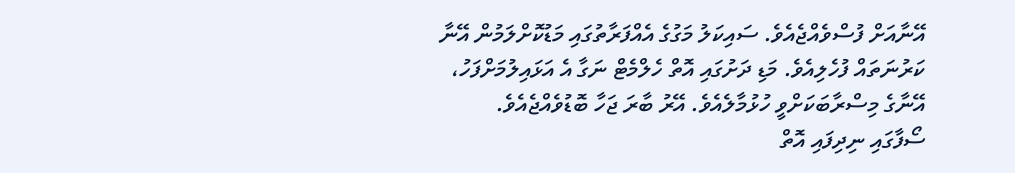އޭނާއަށް ފުސްވެއްޖެއެވެ. ސައިކަލު މަގުގެ އެއްފަރާތުގައި މަޑުކޮށްލަމުން އޭނާ ކަރުނަތައް ފުހެލިއެވެ. މަޑި ދަށުގައި އޮތް ހެލްމެޓް ނަގާ އެ އަޅައިލުމަށްފަހު، އޭނާގެ މިސްރާބަކަށްވީ ހުޅުމާލެއެވެ. އޭރު ބާރަ ޖަހާ ބޮޑުވެއްޖެއެވެ.
ސޯފާގައި ނިދިފައި އޮތް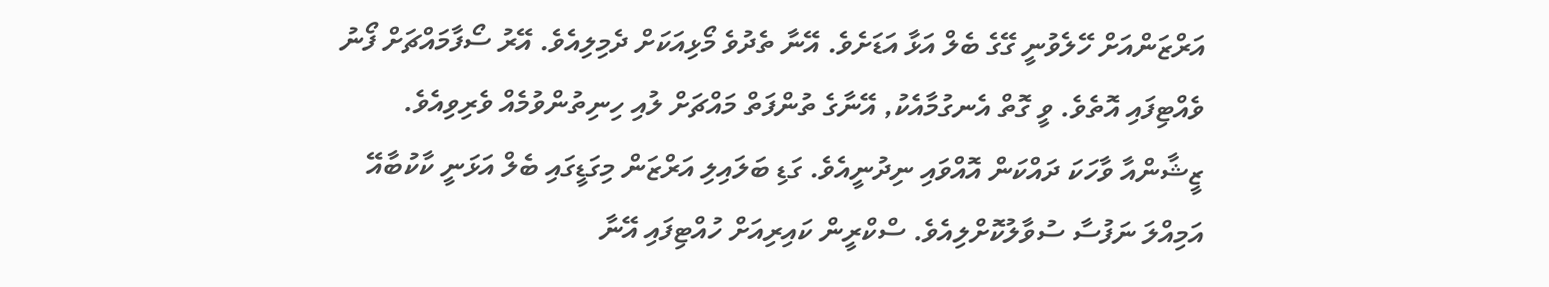އަރްޒަންއަށް ހޭލެވުނީ ގޭގެ ބެލް އަޅާ އަޑަށެވެ. އޭނާ ތެދުވެ މޯޅިއަކަށް ދެމިލިއެވެ. އޭރު ސޯފާމައްޗަށް ފޯނު ވެއްޓިފައި އޮތެވެ. ވީ ގޮތް އެނގުމާއެކު, އޭނާގެ ތުންފަތް މައްޗަށް ލުއި ހިނިތުންވުމެއް ވެރިވިއެވެ. ޒީޝާންއާ ވާހަކަ ދައްކަން އޮއްވައި ނިދުނީއެވެ. ގަޑި ބަލައިލި އަރްޒަން މިގަޑީގައި ބެލް އަޅަނީ ކާކުބާއޭ އަމިއްލަ ނަފުސާ ސުވާލުކޮށްލިއެވެ. ސްކްރީން ކައިރިއަށް ހުއްޓިފައި އޭނާ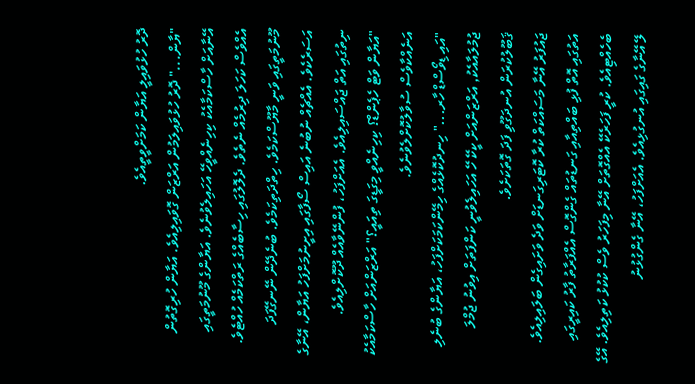ދޮރު ހުޅުވައިލީ އަޔާން ކަމަށްވީތީއެވެ.
"ޔާން..." ދޮރު ހުޅުވައިލަމުން އަރްޒަން ގޮވައިލިއެވެ. އަޔާން ހުރިގޮތުން އޭނާއަށް ހާސްކަމާއެކު ކިހިނެއްވީހޭ އަހައިލެވުނެވެ. އަޔާންގެ މޫނުމަތީގައި އެއްވެސް ކަހަލަ ދިރުމެއް ނެތެވެ. ދެލޮލުގައި ހިސާބެއްގެ ރަތްކަމެއް ހުއްޓެވެ. މޫނުމަތީގައި ވަނީ މާޔޫސްކަމެވެ. ހިތްދަތިކަމެވެ. ބުނެދޭން ނޭނގޭފަދަ އަސަރެކެވެ. އެއްޗެއް ނުބުނެ އައިސް ސޯފާގައި އިށީނުމަށްފަހު އަޔާން، އޭނާގެ ނިތުގައި އަތް ޖައްސައިލިއެވެ. އެއަށްފަހު، ފުންނޭވާއެއް ދޫކޮށްލިއެވެ.
"އަޔާން ވަޓް ހެޕެންޑް؟ ކިހިނެއްވީ މިގަޑީގަ ތިއައީ؟" އަރްޒަންއަށް ހާސްކަމާއެކު އަނެއްކާވެސް ސުވާލުކޮށްލެވުނެވެ.
"އައި ޑިވޯސްޑް ހާރ..." ހިނދުކޮޅެއްގެ ހިމޭންކަމަކަށްފަހު، އަޔާންގެ ބުނެލި ޖުމުލައާއެކު, އަރްޒަންއަށް ކީކޭ ހޭ އަހައިލެވުނީ ކަންފަތަށް އިވުނު ޖުމްލަ ޤަބޫލުކުރަން އުނދަގޫވި ފަދަ ގޮތަކަށެވެ.
ޖައުފަރު އޭނާ މަސައްކަތް ކުރާ ކޮޓަރިގަނޑަށް ވަދެ ވަށައިގެން ބަލައިލިއެވެ. އަތުގައި އޮތް ފުޅި ބައްތިއާއި ގަނޑުތައް ގެންގޮސް އެއްފަރާތު ފާރު ކައިރީގައި ބެހެއްޓިއެވެ. ކުރީ ފަހަރެކޭ އެއްގޮތަށް އޭނާ މިފަހަރު ވެސް ކުކުޅު ކަތިލިއެވެ. އޭގެ ލޭ އޭނާގެ ގައިގައި އުނގުޅިއެވެ. އެއަށްފަހު، އޭނާ ގެންގުޅުނު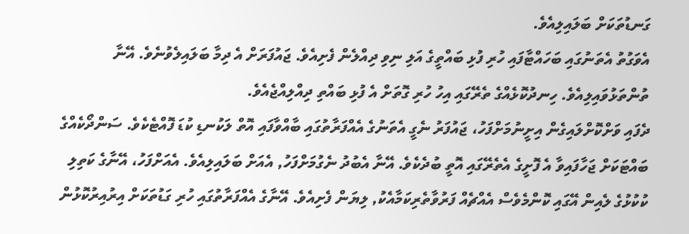ގަނޑުތަކަށް ބަލައިލިއެވެ.
އެވަގުތު އެތަނުގައި ބަހައްޓާފައި ހުރި ފުޅި ބައްތީގެ އަލި ނިވި ދިއްލެން ފެށިއެވެ. ޖައުފަރަށް އެ ދިމާ ބަލައިލެވުނެވެ. އޭނާ ތުންތަޅުވައިލިއެވެ. ހިނދުކޮޅެއްގެ ތެރޭގައި އިހު ހުރި ގޮތަށް އެ ފުޅި ބައްތި ދިއްލިއްޖެއެވެ.
ދެފައި ވަށްކޮށްލައިގެން އިށީނުމަށްފަހު، ޖައުފަރު ނެގީ އެތަނުގެ އެއްފަރާތުގައި ބާއްވާފައި އޮތް ލަކުނޑި ކުޑަ ފޮއްޓެކެވެ. ސަންދޯކެއްގެ ބައްޓަކަށް ޖަހާފައިވާ އެ ފޮށީގެ އެތެރޭގައި އޮތީ ބުދެކެވެ. އޭނާ އެބުދު ނެގުމަށްފަހު, އެއަށް ބަލައިލިއެވެ. އެއަށްފަހު، އޭނާގެ ކަތިލި ކުކުޅުގެ ލެއިން އޭގައި ކޮންމެވެސް އެއްޗެއް ފަރުވާތެރިކަމާއެކު, ލިޔަން ފެށިއެވެ. އޭނާގެ އެއްފަރާތުގައި ހުރި ގަޑުތަކަށް އިރުއިރުކޮޅުން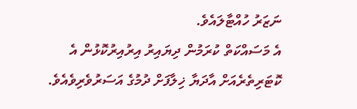ނަޒަރު ހުއްޓާލައެވެ.
އެ މަސައްކަތް ކުރަމުން ދިޔައިރު އިރުއިރުކޮޅުން އެ ކޮޓަރިތެރެއަށް އާދަޔާ ޚިލާފަށް ދުމުގެ އަސަރުވެރިވެއެވެ.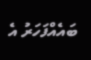ބައެއްފަހަރު އެ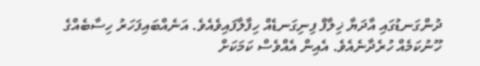ދުންގަނޑުގައި އާދަޔާ ޚިލާފް ފިނިގަނޑެއް ހިފާލާފައިވެއެވެ. އަނެއްބައިފަހަރު ހިސާބެއްގެ ހޫނުކަމެއް ހުރެދާނެއެވެ. އެއިން އެއްވެސް ކަމަކަށް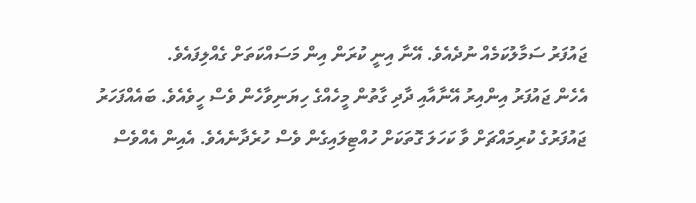ޖައުފަރު ސަމާލުކަމެއް ނުދެއެވެ. އޭނާ އިނީ ކުރަން އިން މަސައްކަތަށް ގެއްލިފައެވެ.
އެހެން ޖައުފަރު އިންއިރު އޭނާއާއި ދާދި ގާތުން މީހެއްގެ ހިޔަނިވާހެން ވެސް ހީވެއެވެ. ބައެއްފަހަރު ޖައުފަރުގެ ކުރިމައްޗަށް ވާ ކަހަލަ ގޮތަކަށް ހުއްޓިލައިގެން ވެސް ހުރެދާނެއެވެ. އެއިން އެއްވެސް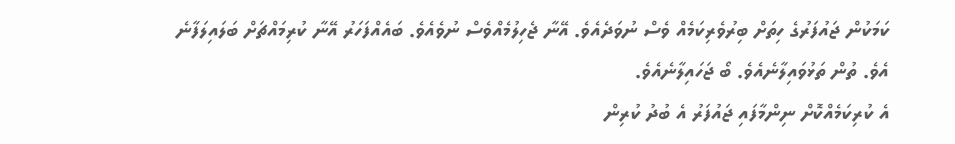ކަމަކުން ޖައުފަރުގެ ހިތަށް ބިރުވެރިކަމެއް ވެސް ނުވަދެއެވެ. އޭނާ ޖެހިލުމެއްވެސް ނުވެއެވެ. ބައެއްފަހަރު އޭނާ ކުރިމައްޗަށް ބަލައިލަފާނެ އެވެ. ތުން ތަޅުވައިލާނެއެވެ. ބޯ ޖަހައިލާނެއެވެ.
އެ ކުރިކަމެއްކޮށް ނިންމާފައި ޖައުފަރު އެ ބުދު ކުރިން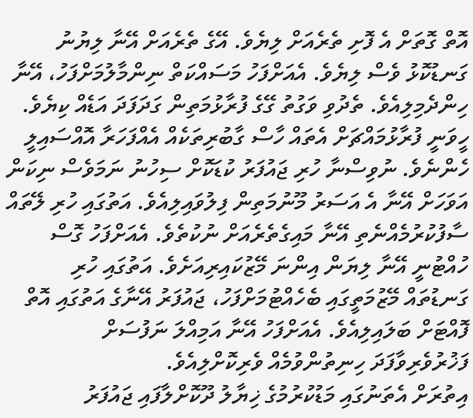އޮތް ގޮތަށް އެ ފޮށި ތެރެއަށް ލިޔެވެ. އޭގެ ތެރެއަށް އޭނާ ލިޔުނު ގަނޑުކޮޅު ވެސް ލިޔެވެ. އެއަށްފަހު މަސައްކަތް ނިންމާލުމަށްފަހު، އޭނާ ހިންދެމިލިއެވެ. ތެދުވި ވަގުތު ގޭގެ ފުރާޅުމަތިން ގަދަފަދަ އަޑެއް ކިޔެވެ. ހީވަނީ ފުރާޅުމައްޗަށް އެތައް ހާސް ގާބުރިތަކެއް އެއްފަހަރާ އޮއްސައިލީ ހެންނެވެ. ނުވިސްނާ ހުރި ޖައުފަރު ކުޑަކޮށް ސިހުނު ނަމަވެސް ނިކަން އަވަހަށް އޭނާ އެ އަސަރު މޫނުމަތިން ފިލުވައިލިއެވެ. އަތުގައި ހުރި ލޭތައް ސާފުކުރުމެއްނެތި އޭނާ މައިގެތެރެއަށް ނުކުތެވެ. އެއަށްފަހު ގޮސް ހުއްޓުނީ އޭނާ ލިޔަން އިންނަ މޭޒުކައިރިއަށެވެ. އަތުގައި ހުރި ގަނޑުތައް މޭޒުމަތީގައި ބެހެއްޓުމަށްފަހު، ޖައުފަރު އޭނާގެ އަތުގައި އޮތް ފޮއްޓަށް ބަލައިލިއެވެ. އެއަށްފަހު އޭނާ އަމިއްލަ ނަފުސަށް ފަޚުރުވެރިވާފަދަ ހިނިތުންވުމެއް ވެރިކޮށްލިއެވެ.
އިތުރަށް އެތަނުގައި މަޑުކުރުމުގެ ޚިޔާލު ދޫކޮށްލާފައި ޖައުފަރު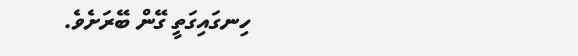ހިނގައިގަތީ ގޭން ބޭރަށެވެ.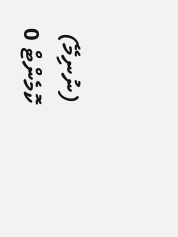(ނުނިމޭ)
ކޮމެންޓް 0